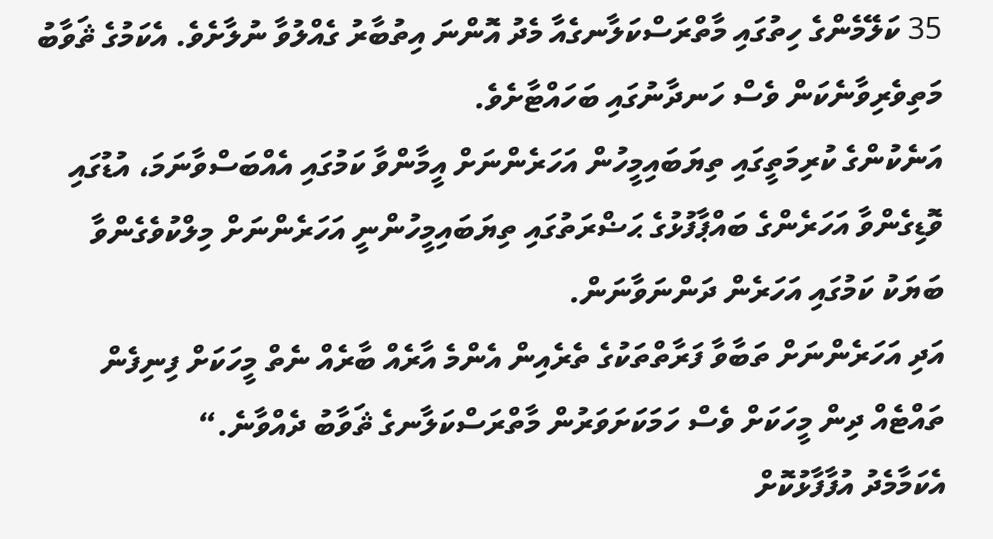35 ކަލޭމެންގެ ހިތުގައި މާތްރަސްކަލާނގެއާ މެދު އޮންނަ އިތުބާރު ގެއްލުވާ ނުލާށެވެ. އެކަމުގެ ޘަވާބު މަތިވެރިވާނެކަން ވެސް ހަނދާނުގައި ބަހައްޓާށެވެ.
އަނެކުންގެ ކުރިމަތީގައި ތިޔަބައިމީހުން އަހަރެންނަށް އީމާންވާ ކަމުގައި އެއްބަސްވާނަމަ، އުޑުގައި ވޮޑިގެންވާ އަހަރެންގެ ބައްޕާފުޅުގެ ޙަޟްރަތުގައި ތިޔަބައިމީހުންނީ އަހަރެންނަށް މިލްކުވެގެންވާ ބަޔަކު ކަމުގައި އަހަރެން ދަންނަވާނަން.
އަދި އަހަރެންނަށް ތަބާވާ ފަރާތްތަކުގެ ތެރެއިން އެންމެ އާރެއް ބާރެއް ނެތް މީހަކަށް ފިނިފެން ތައްޓެއް ދިން މީހަކަށް ވެސް ހަމަކަށަވަރުން މާތްރަސްކަލާނގެ ޘަވާބު ދެއްވާނެ.“
އެކަމާމެދު އުފާފާޅުކޮށް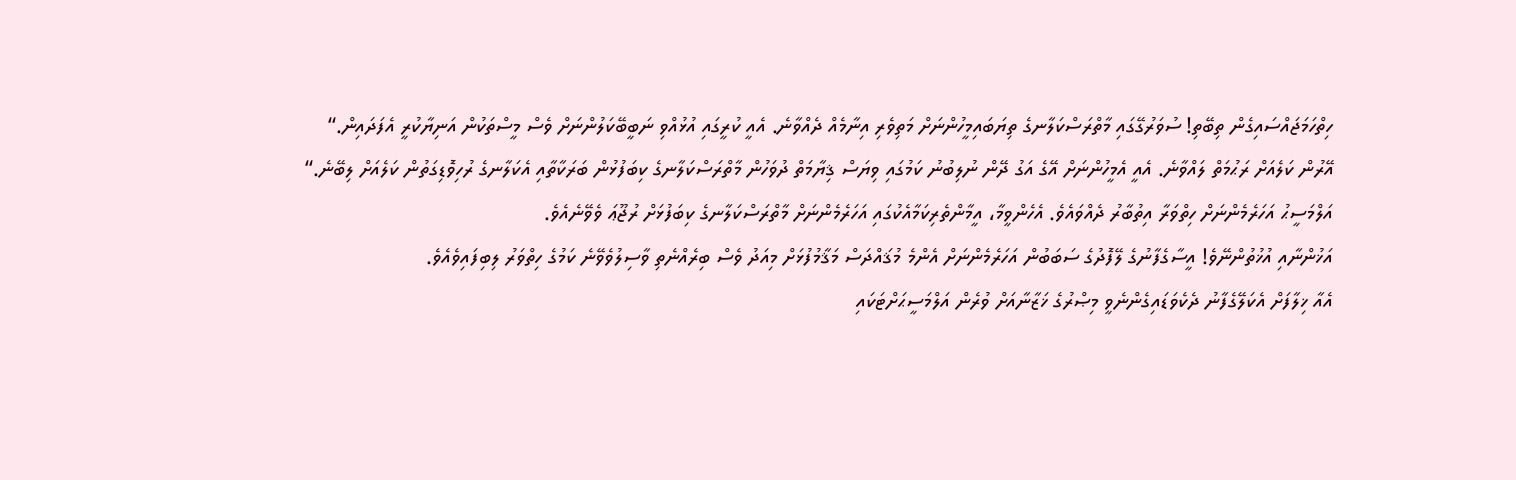ހިތްހަމަޖައްސައިގެން ތިބޭތި! ސުވަރުގޭގައި މާތްރަސްކަލާނގެ ތިޔަބައިމީހުންނަށް މަތިވެރި އިނާމެއް ދެއްވާނެ. އެއީ ކުރީގައި އުޅުއްވި ނަބީބޭކަލުންނަށް ވެސް މީސްތަކުން އަނިޔާކުރީ އެފަދައިން.“
އޭރުން ކަލެއަށް ރަޙުމަތް ލައްވާނެ. އެއީ އެމީހުންނަށް އޭގެ އަގު ދޭން ނުލިބުނު ކަމުގައި ވިޔަސް ޤިޔާމަތް ދުވަހުން މާތްރަސްކަލާނގެ ކިބަފުޅުން ބަރަކާތާއި އެކަލާނގެ ރުހިވޮޑިގަތުން ކަލެއަށް ލިބޭނެ.“
އަލްމަސީޙު އަހަރެމެންނަށް ހިތްވަރާ އިތުބާރު ދެއްވައެވެ. އެހެންވީމާ، އީމާންތެރިކަމާއެކުގައި އަހަރެމެންނަށް މާތްރަސްކަލާނގެ ކިބަފުޅަށް ރުޖޫޢަ ވެވޭނެއެވެ.
އަޚުންނާއި އުޚުތުންނޭވެ! އީސާގެފާނުގެ ލޭފޮދުގެ ސަބަބުން އަހަރެމެންނަށް އެންމެ މުޤައްދަސް މަޤާމުފުޅަށް މިއަދު ވެސް ބިރެއްނެތި ވާސިލުވެވޭނެ ކަމުގެ ހިތްވަރު ލިބިފައިވެއެވެ.
އެއާ ޚިލާފަށް އެކަލޭގެފާނު ދެކެވަޑައިގެންނެވީ މިޞްރުގެ ޚަޒާނާއަށް ވުރެން އަލްމަސީޙަށްޓަކައި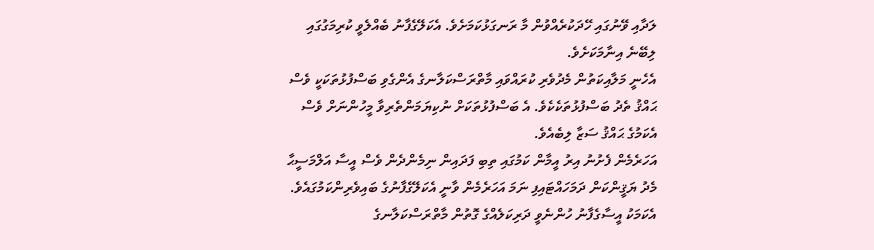ލަދާއި ވޭނުގައި ހޭދަކުރެއްވުން މާ ރަނގަޅުކަމަށެވެ. އެކަލޭގެފާނު ބެއްލެވީ ކުރިމަގުގައި ލިބޭނެ އިނާމަކަށެވެ.
އެހެނީ މަލާއިކަތުން މެދުވެރި ކުރައްވައި މާތްރަސްކަލާނގެ އެންގެވި ބަސްފުޅުތަކަކީ ވެސް ޙައްޤު ތެދު ބަސްފުޅުތަކެކެވެ. އެ ބަސްފުޅުތަކަށް ނުކިޔަމަންތެރިވާ މީހުންނަށް ވެސް އެކަމުގެ ޙައްޤު ސަޒާ ލިބެއެވެ.
އަހަރެމެން ފެށުނު އިރު އީމާން ކަމުގައި ތިބި ފަދައިން ނިމެންދެން ވެސް އީސާ އަލްމަސީޙާ މެދު ޔަޤީންކަން ދަމަހައްޓައިފި ނަމަ އަހަރެމެން ވާނީ އެކަލޭގެފާނުގެ ބައިވެރިންކަމުގައެވެ.
އެކަމަކު އީސާގެފާނު ހުންނެވީ ދަރިކަލެއްގެ ގޮތުން މާތްރަސްކަލާނގެ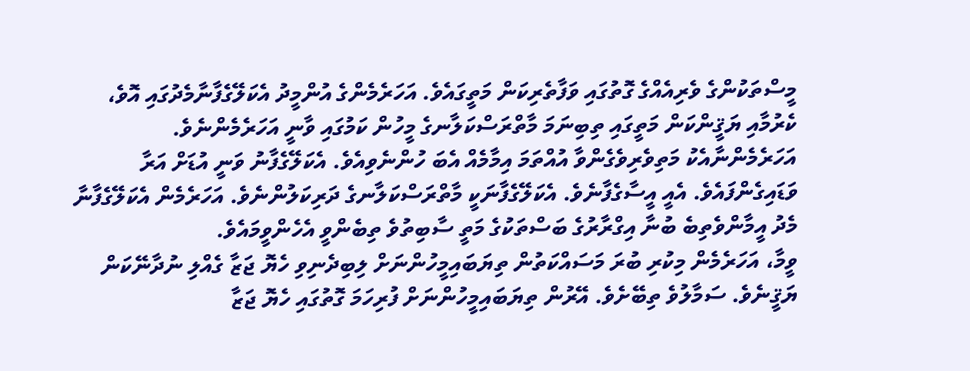މީސްތަކުންގެ ވެރިއެއްގެ ގޮތުގައި ވަފާތެރިކަން މަތީގައެވެ. އަހަރެމެންގެ އުންމީދު އެކަލޭގެފާނާމެދުގައި އޮވެ، ކެރުމާއި ޔަޤީންކަން މަތީގައި ތިބިނަމަ މާތްރަސްކަލާނގެ މީހުން ކަމުގައި ވާނީ އަހަރެމެންނެވެ.
އަހަރެމެންނާއެކު މަތިވެރިވެގެންވާ އުއްތަމަ އިމާމެއް އެބަ ހުންނެވިއެވެ. އެކަލޭގެފާނު ވަނީ އުޑަށް އަރާ ވަޑައިގެންފައެވެ. އެއީ އީސާގެފާނެވެ. އެކަލޭގެފާނަކީ މާތްރަސްކަލާނގެ ދަރިކަލުންނެވެ. އަހަރެމެން އެކަލޭގެފާނާ މެދު އީމާންވެތިބެ ބުނާ އިގްރާރުގެ ބަސްތަކުގެ މަތީ ސާބިތުވެ ތިބެންވީ އެހެންވީމައެވެ.
ވީމާ، އަހަރެމެން މިކުރި ބުރަ މަސައްކަތުން ތިޔަބައިމީހުންނަށް ލިބިދެނިވި ހެޔޮ ޖަޒާ ގެއްލި ނުދާނޭކަން ޔަޤީނެވެ. ސަމާލުވެ ތިބޭށެވެ. އޭރުން ތިޔަބައިމީހުންނަށް ފުރިހަމަ ގޮތުގައި ހެޔޮ ޖަޒާ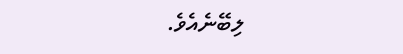ލިބޭނެއެވެ.